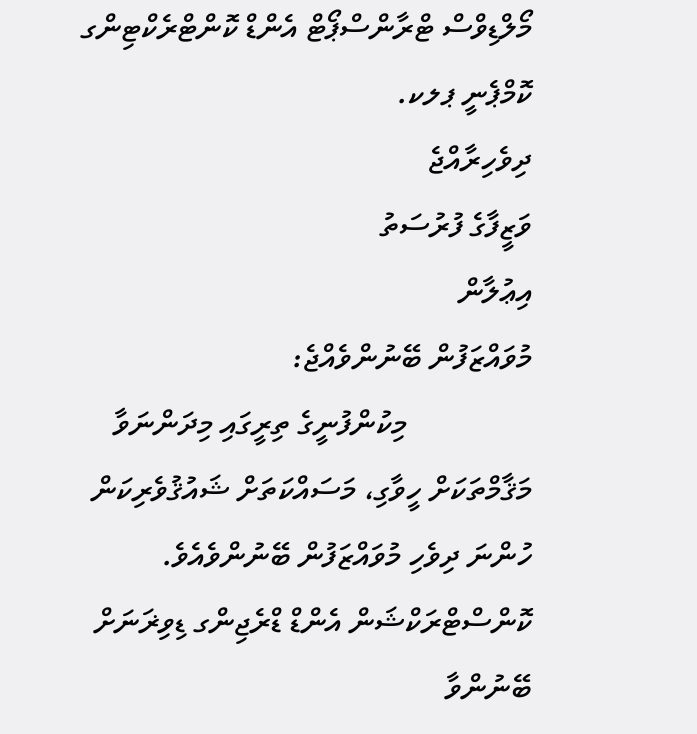މޯލްޑިވްސް ޓްރާންސްޕޯޓް އެންޑް ކޮންޓްރެކްޓިންގ ކޮމްޕެނީ ޕލކ.
ދިވެހިރާއްޖެ
ވަޒީފާގެ ފުރުސަތު
އިޢުލާން
މުވައްޒަފުން ބޭނުންވެއްޖެ:
                މިކުންފުނީގެ ތިރީގައި މިދަންނަވާ މަޤާމްތަކަށް ހީވާގި، މަސައްކަތަށް ޝައުޤުވެރިކަން ހުންނަ ދިވެހި މުވައްޒަފުން ބޭނުންވެއެވެ.
ކޮންސްޓްރަކްޝަން އެންޑް ޑްރެޖިންގ ޑިވިޜަނަށް ބޭނުންވާ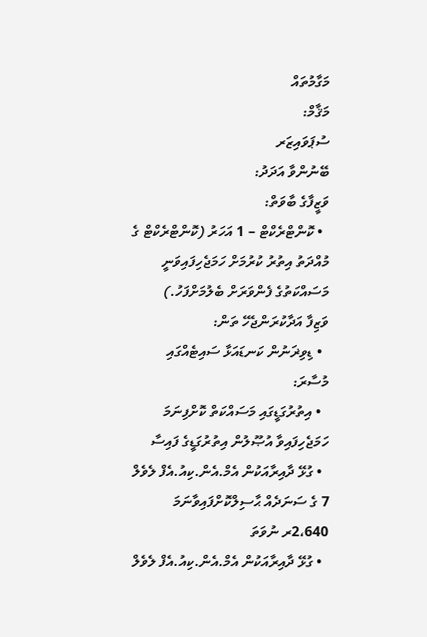މަގާމުތައް
މަޤާމް:
ސުޕަވައިޒަރ
ބޭނުންވާ އަދަދު:
ވަޒީފާގެ ބާވަތް:
  • ކޮންޓްރެކްޓް – 1 އަހަރު (ކޮންޓްރެކްޓް ގެ މުއްދަތު އިތުރު ކުރުމަށް ހަމަޖެހިފައިވަނީ މަސައްކަތުގެ ފެންވަރަށް ބެލުމަށްފަހު.)
ވަޒިފާ އަދާކުރަންޖެހޭ ތަން:
  • ޑިވިޜަނުން ކަނޑައަޅާ ސައިޓެއްގައި
މުސާރަ:
  • އިތުރުގަޑީގައި މަސައްކަތް ކޮށްފިނަމަ ހަމަޖެހިފައިވާ އުޞޫލުން އިތުރުގަޑީގެ ފައިސާ
  • ގުޅޭ ދާއިރާއަކުން އެމް.އެން.ކިއު.އެފް ލެވެލް 7 ގެ ސަނަދެއް ޙާސިލްކޮށްފައިވާނަމަ 2،640ރ ނުވަތަ
  • ގުޅޭ ދާއިރާއަކުން އެމް.އެން.ކިއު.އެފް ލެވެލް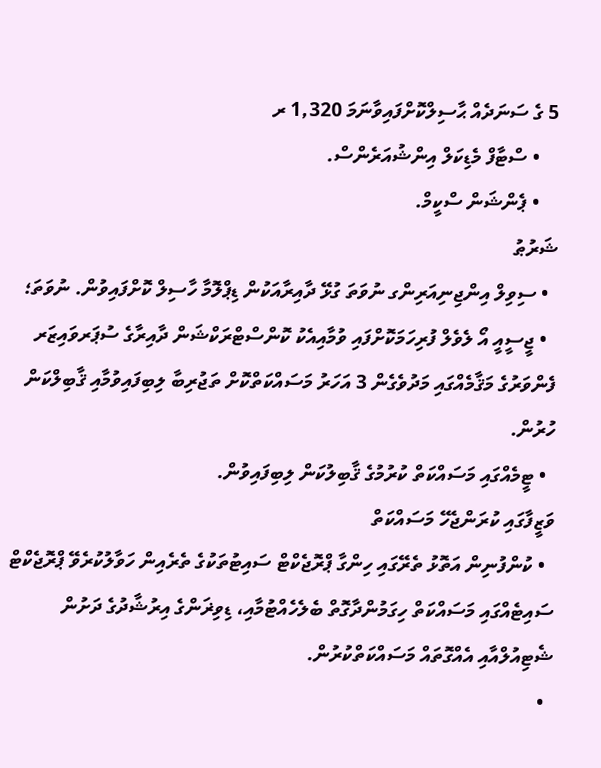5 ގެ ސަނަދެއް ޙާސިލްކޮށްފައިވާނަމަ 1,320 ރ
    • ސްޓާފް މެޑިކަލް އިންޝުއަރެންސް.
    • ޕެންޝަން ސްކީމް.
ޝަރުޠު
  • ސިވިލް އިންޖިނިއަރިންގ ނުވަތަ ގުޅޭ ދާއިރާއަކުން ޑިޕްލޮމާ ހާސިލް ކޮށްފައިވުން. ނުވަތަ؛
  • ޖީސީއީ އޯ ލެވެލް ފުރިހަމަކޮށްފައި ވުމާއިއެކު ކޮންސްޓްރަކްޝަން ދާއިރާގެ ސުޕަރވައިޒަރ ފެންވަރުގެ މަޤާމެއްގައި މަދުވެގެން 3 އަހަރު މަސައްކަތްކޮށް ތަޖުރިބާ ލިބިފައިވުމާއި ޤާބިލްކަން ހުރުން.
  • ޓީމެއްގައި މަސައްކަތް ކުރުމުގެ ޤާބިލުކަން ލިބިފައިވުން.
ވަޒީފާގައި ކުރަންޖެހޭ މަސައްކަތް
  • ކުންފުނިން އަތޮޅު ތެރޭގައި ހިންގާ ޕްރޮޖެކްޓް ސައިޓުތަކުގެ ތެރެއިން ހަވާލުކުރެވޭ ޕްރޮޖެކްޓް ސައިޓެއްގައި މަސައްކަތް ހިގަމުންދާގޮތް ބެލެހެއްޓުމާއި، ޑިވިޜަންގެ އިރުޝާދުގެ ދަށުން ޝެޓިއުލްއާއި އެއްގޮތައް މަސައްކަތްކުރުން.
  •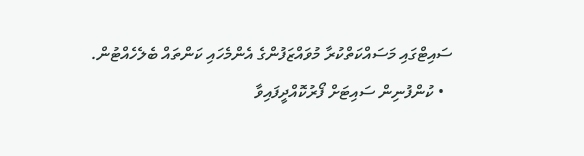ސައިޓްގައި މަސައްކަތްކުރާ މުވައްޒަފުންގެ އެންމެހައި ކަންތައް ބެލެހެއްޓުން.
  • ކުންފުނިން ސައިޓަށް ފޯރުކޮއްދީފައިވާ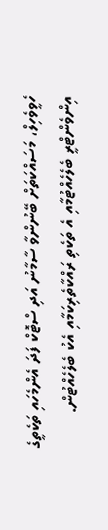ހެވީވެހިލް، މަސައްކަތަށް ބޭނުންވާ ސާމާނު އަދި ސްޓޮކް ފަދަ އެންމެހައި ތަކެތީގެ އިންވެންޓްރީ ބެލެހެއްޓުމާއި އެ ތަކެތި ރައްކާތެރިކަމާއި އެކު ބެލެހެއްޓުން.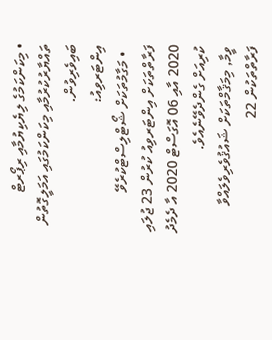• މިކަންކަމުގެ ލިޔެކިޔުމާއި ރިޕޯރޓް ތައްޔާރުކުރުމާއި މިކަންކަމުގައި އަމަލީގޮތުން ބައިވެރިވުން.
އިންޓަރވިއު:
  • މަގާމުތަކަށް ޝޯޓްލިސްޓްކުރެވޭ ފަރާތްތަކަށް އިންޓަރވިއު ކުރުން 23 ޖުލައި 2020 އާއި 06 އޮގަސްޓް 2020 އާ ދެމެދު ކުރިއަށް ގެންދެވޭނެއެވެ.
ވީމާ, މިމަޤާމްތަކަށް ޝައުޤުވެރިވެލައްވާ ފަރާތްތަކުން 22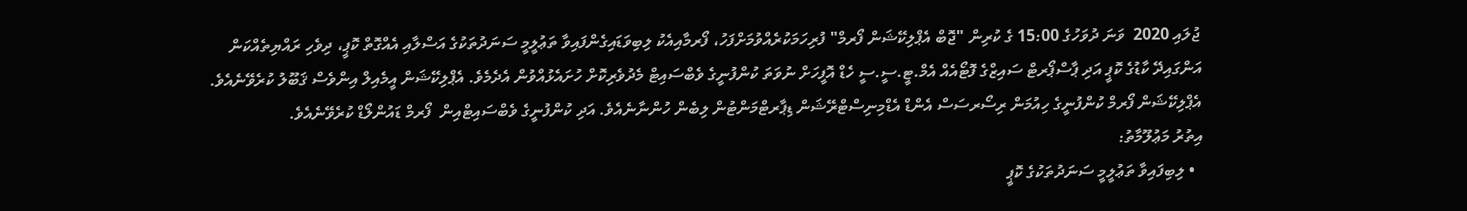ޖުލައި 2020  ވަނަ ދުވަހުގެ 15:00 ގެ ކުރިން "ޖޮބް އެޕްލިކޭޝަން ފޯރމް" ފުރިހަމަކުރެއްވުމަށްފަހު، ފޯރމާއިއެކު ލިބިވަޑައިގެންފައިވާ ތަޢުލީމީ ސަނަދުތަކުގެ އަސްލާއި އެއްގޮތް ކޮޕީ، ދިވެހި ރައްޔިތެއްކަން އަންގައިދޭ ކާޑުގެ ކޮޕީ އަދި ޕާސްޕޯރޓް ސައިޒްގެ ފޮޓޯއެއް އެމް.ޓީ.ސީ.ސީ ހެޑް އޮފީހަށް ނުވަތަ ކުންފުނީގެ ވެބްސައިޓް މެދުވެރިކޮށް ހުށައެޅުއްވުން އެދެމެވެ. އެޕްލިކޭޝަން އީމެއިލް އިންވެސް ޤަބޫލު ކުރެވޭނެއެވެ. އެޕްލިކޭޝަން ފޯރމް ކުންފުނީގެ ހިއުމަން ރިސޯރސަސް އެންޑް އެޑްމިނިސްޓްރޭޝަން ޑިޕާރޓްމަންޓުން ލިބެން ހުންނާނެއެވެ. އަދި ކުންފުނީގެ ވެބްސައިޓްއިން  ފޯރމް ޑައުންލޯޑް ކުރެވޭނެއެވެ.
އިތުރު މަޢުލޫމާތު:
  • ލިބިފައިވާ ތަޢުލީމީ ސަނަދުތަކުގެ ކޮޕީ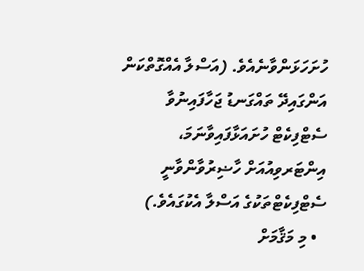ހުށަހަޅަންވާނެއެވެ. (އަސްލާ އެއްގޮތްކަން އަންގައިދޭ ތައްގަނޑު ޖަހާފައިނުވާ ސެޓްފިކެޓް ހުށައަޅާފައިވާނަމަ، އިންޓަރވިއުއަށް ހާޟިރުވާންވާނީ ސެޓްފިކެޓްތަކުގެ އަސްލާ އެކުގައެވެ.)
  • މި މަޤާމަށް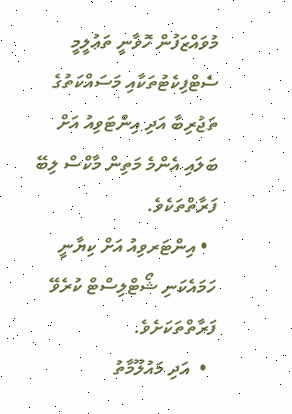މުވައްޒަފުން ހޮވާނީ ތަޢުލީމީ ސެޓްފިކެޓުތަކާއި މަސައްކަތުގެ ތަޖުރިބާ އަދި އިންޓަވިއު އަށް ބަލައި އެންމެ މަތިން މާކްސް ލިބޭ ފަރާތްތަކެވެ.
  • އިންޓަރވިއު އަށް ކިޔާނީ ހަމައެކަނި ޝޯޓްލިސްޓް ކުރެވޭ ފަރާތްތަކަށެވެ.
  •  އަދި މައުލޫމާތު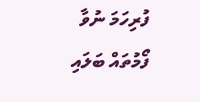ފުރިހަމަ ނުވާ ފޯމުތައް ބަލައި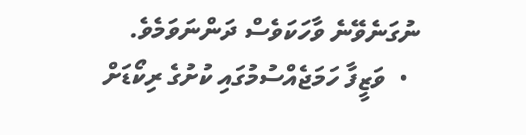ނުގަނެވޭނެ ވާހަކަވެސް ދަންނަވަމެވެ.
  •  ވަޒީފާ ހަމަޖެއްސުމުގައި ކުށުގެ ރިކޯޑަށް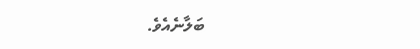ބަލާނެއެވެ.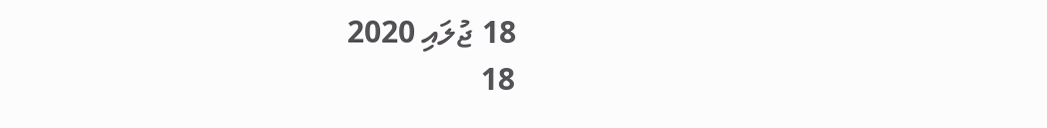18 ޖުލައި 2020
18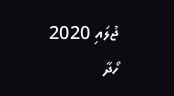ޖުލައި 2020
ހޯދާ